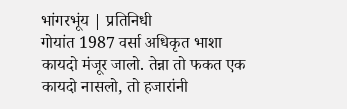भांगरभूंय | प्रतिनिधी
गोयांत 1987 वर्सा अधिकृत भाशा कायदो मंजूर जालो. तेन्ना तो फकत एक कायदो नासलो, तो हजारांनी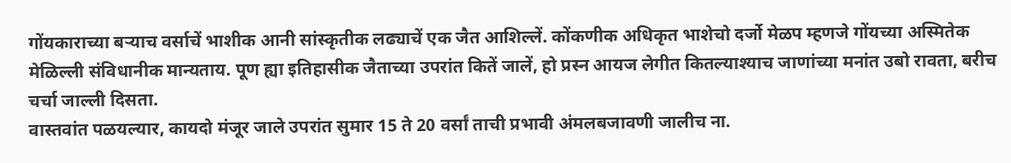गोंयकाराच्या बऱ्याच वर्साचें भाशीक आनी सांस्कृतीक लढ्याचें एक जैत आशिल्लें. कोंकणीक अधिकृत भाशेचो दर्जो मेळप म्हणजे गोंयच्या अस्मितेक मेळिल्ली संविधानीक मान्यताय. पूण ह्या इतिहासीक जैताच्या उपरांत कितें जालें, हो प्रस्न आयज लेगीत कितल्याश्याच जाणांच्या मनांत उबो रावता, बरीच चर्चा जाल्ली दिसता.
वास्तवांत पळयल्यार, कायदो मंजूर जाले उपरांत सुमार 15 ते 20 वर्सां ताची प्रभावी अंमलबजावणी जालीच ना.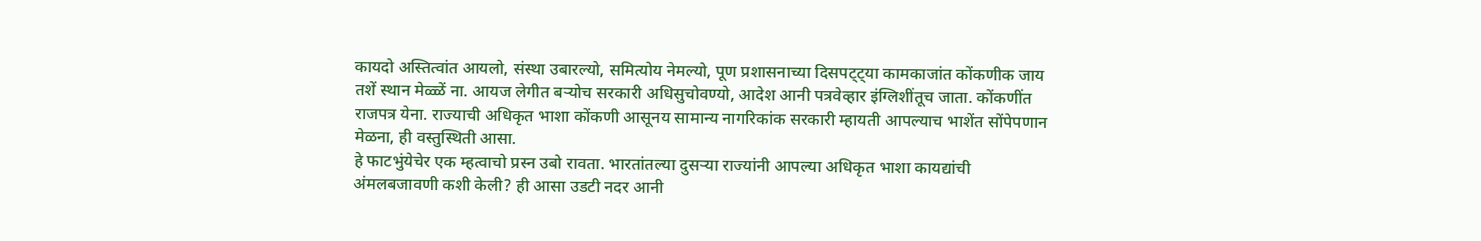कायदो अस्तित्वांत आयलो, संस्था उबारल्यो, समित्योय नेमल्यो, पूण प्रशासनाच्या दिसपट्ट्या कामकाजांत कोंकणीक जाय तशें स्थान मेळ्ळें ना. आयज लेगीत बऱ्योच सरकारी अधिसुचोवण्यो, आदेश आनी पत्रवेव्हार इंग्लिशींतूच जाता. कोंकणींत राजपत्र येना. राज्याची अधिकृत भाशा कोंकणी आसूनय सामान्य नागरिकांक सरकारी म्हायती आपल्याच भाशेंत सोंपेपणान मेळना, ही वस्तुस्थिती आसा.
हे फाटभुंयेचेर एक म्हत्वाचो प्रस्न उबो रावता. भारतांतल्या दुसऱ्या राज्यांनी आपल्या अधिकृत भाशा कायद्यांची अंमलबजावणी कशी केली? ही आसा उडटी नदर आनी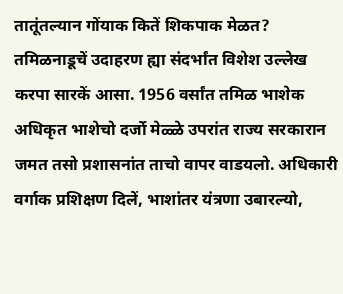तातूंतल्यान गोंयाक कितें शिकपाक मेळत?
तमिळनाडूचें उदाहरण ह्या संदर्भांत विशेश उल्लेख करपा सारकें आसा. 1956 वर्सांत तमिळ भाशेक अधिकृत भाशेचो दर्जो मेळ्ळे उपरांत राज्य सरकारान जमत तसो प्रशासनांत ताचो वापर वाडयलो. अधिकारी वर्गाक प्रशिक्षण दिलें, भाशांतर यंत्रणा उबारल्यो,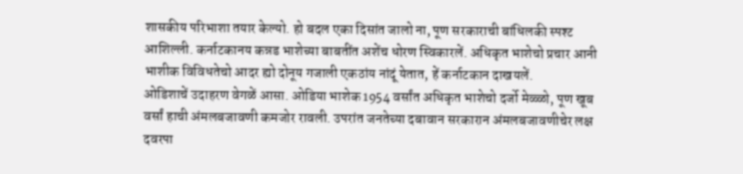शासकीय परिभाशा तयार केल्यो. हो बदल एका दिसांत जालो ना, पूण सरकाराची बांधिलकी स्पश्ट आशिल्ली. कर्नाटकानय कन्नड भाशेच्या बाबतींत अशेंच धोरण स्विकारलें. अधिकृत भाशेचो प्रचार आनी भाशीक विविधतेचो आदर ह्यो दोनूय गजाली एकठांय नांदूं येतात, हें कर्नाटकान दाखयलें.
ओडिशाचें उदाहरण वेगळें आसा. ओडिया भाशेक 1954 वर्सांत अधिकृत भाशेचो दर्जो मेळ्ळो, पूण खूब वर्सां हाची अंमलबजावणी कमजोर रावली. उपरांत जनतेच्या दबावान सरकारान अंमलबजावणीचेर लक्ष दवरपा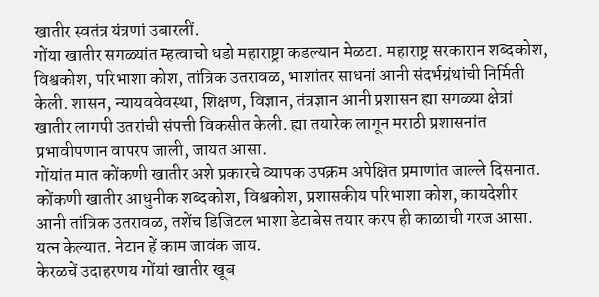खातीर स्वतंत्र यंत्रणां उबारलीं.
गोंया खातीर सगळ्यांत म्हत्वाचो धडो महाराष्ट्रा कडल्यान मेळटा. महाराष्ट्र सरकारान शब्दकोश, विश्वकोश, परिभाशा कोश, तांत्रिक उतरावळ, भाशांतर साधनां आनी संदर्भग्रंथांची निर्मिती केली. शासन, न्यायववेवस्था, शिक्षण, विज्ञान, तंत्रज्ञान आनी प्रशासन ह्या सगळ्या क्षेत्रां खातीर लागपी उतरांची संपत्ती विकसीत केली. ह्या तयारेक लागून मराठी प्रशासनांत प्रभावीपणान वापरप जाली, जायत आसा.
गोंयांत मात कोंकणी खातीर अशे प्रकारचे व्यापक उपक्रम अपेक्षित प्रमाणांत जाल्ले दिसनात. कोंकणी खातीर आधुनीक शब्दकोश, विश्वकोश, प्रशासकीय परिभाशा कोश, कायदेशीर आनी तांत्रिक उतरावळ, तशेंच डिजिटल भाशा डेटाबेस तयार करप ही काळाची गरज आसा. यत्न केल्यात. नेटान हें काम जावंक जाय.
केरळचें उदाहरणय गोंयां खातीर खूब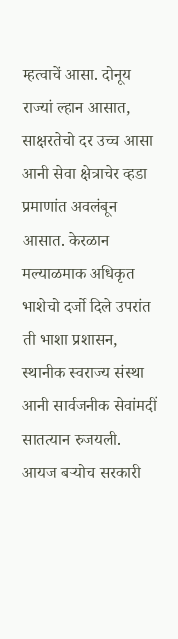म्हत्वाचें आसा. दोनूय राज्यां ल्हान आसात, साक्षरतेचो दर उच्च आसा आनी सेवा क्षेत्राचेर व्हडा प्रमाणांत अवलंबून आसात. केरळान मल्याळमाक अधिकृत भाशेचो दर्जो दिले उपरांत ती भाशा प्रशासन, स्थानीक स्वराज्य संस्था आनी सार्वजनीक सेवांमदीं सातत्यान रुजयली. आयज बऱ्योच सरकारी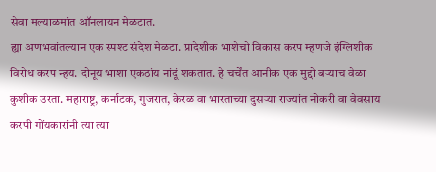सेवा मल्याळमांत ऑनलायन मेळटात.
ह्या अणभवांतल्यान एक स्पश्ट संदेश मेळटा. प्रादेशीक भाशेचो विकास करप म्हणजे इंग्लिशीक विरोध करप न्हय. दोनूय भाशा एकठांय नांदूं शकतात. हे चर्चेंत आनीक एक मुद्दो बऱ्याच वेळा कुशीक उरता. महाराष्ट्र, कर्नाटक, गुजरात, केरळ वा भारताच्या दुसऱ्या राज्यांत नोकरी वा वेवसाय करपी गोंयकारांनी त्या त्या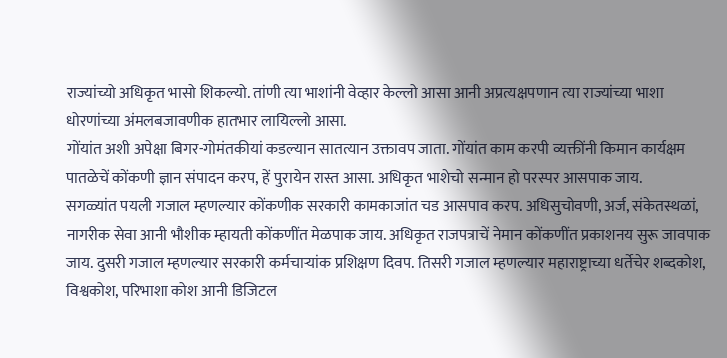राज्यांच्यो अधिकृत भासो शिकल्यो. तांणी त्या भाशांनी वेव्हार केल्लो आसा आनी अप्रत्यक्षपणान त्या राज्यांच्या भाशा धोरणांच्या अंमलबजावणीक हातभार लायिल्लो आसा.
गोंयांत अशी अपेक्षा बिगर-गोमंतकीयां कडल्यान सातत्यान उक्तावप जाता. गोंयांत काम करपी व्यक्तींनी किमान कार्यक्षम पातळेचें कोंकणी ज्ञान संपादन करप, हें पुरायेन रास्त आसा. अधिकृत भाशेचो सन्मान हो परस्पर आसपाक जाय.
सगळ्यांत पयली गजाल म्हणल्यार कोंकणीक सरकारी कामकाजांत चड आसपाव करप. अधिसुचोवणी, अर्ज, संकेतस्थळां, नागरीक सेवा आनी भौशीक म्हायती कोंकणींत मेळपाक जाय. अधिकृत राजपत्राचें नेमान कोंकणींत प्रकाशनय सुरू जावपाक जाय. दुसरी गजाल म्हणल्यार सरकारी कर्मचाऱ्यांक प्रशिक्षण दिवप. तिसरी गजाल म्हणल्यार महाराष्ट्राच्या धर्तेचेर शब्दकोश, विश्वकोश, परिभाशा कोश आनी डिजिटल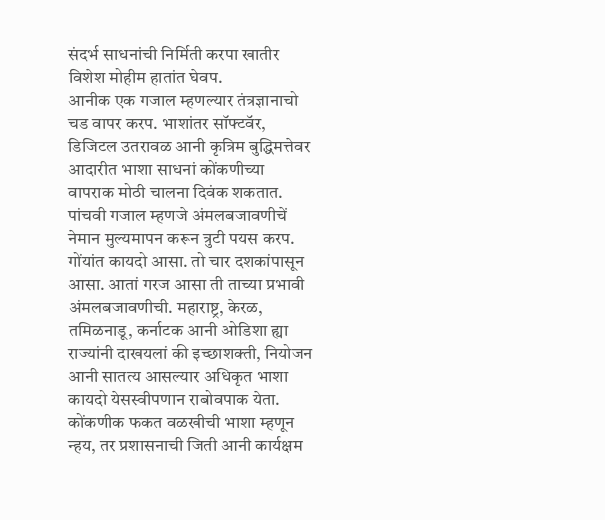संदर्भ साधनांची निर्मिती करपा खातीर विशेश मोहीम हातांत घेवप.
आनीक एक गजाल म्हणल्यार तंत्रज्ञानाचो चड वापर करप. भाशांतर सॉफ्टवॅर, डिजिटल उतरावळ आनी कृत्रिम बुद्धिमत्तेवर आदारीत भाशा साधनां कोंकणीच्या वापराक मोठी चालना दिवंक शकतात.
पांचवी गजाल म्हणजे अंमलबजावणीचें नेमान मुल्यमापन करून त्रुटी पयस करप.
गोंयांत कायदो आसा. तो चार दशकांपासून आसा. आतां गरज आसा ती ताच्या प्रभावी अंमलबजावणीची. महाराष्ट्र, केरळ, तमिळनाडू, कर्नाटक आनी ओडिशा ह्या राज्यांनी दाखयलां की इच्छाशक्ती, नियोजन आनी सातत्य आसल्यार अधिकृत भाशा कायदो येसस्वीपणान राबोवपाक येता.
कोंकणीक फकत वळखीची भाशा म्हणून न्हय, तर प्रशासनाची जिती आनी कार्यक्षम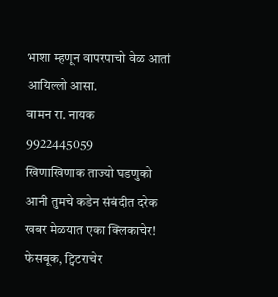भाशा म्हणून वापरपाचो वेळ आतां आयिल्लो आसा.
वामन रा. नायक
9922445059
खिणाखिणाक ताज्यो घडणुको आनी तुमचे कडेन संबंदीत दरेक खबर मेळयात एका क्लिकाचेर! फेसबूक, ट्विटराचेर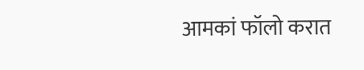आमकां फॉलो करात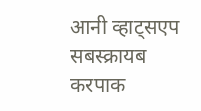आनी व्हाट्सएप सबस्क्रायब करपाक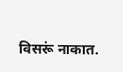विसरूं नाकात.